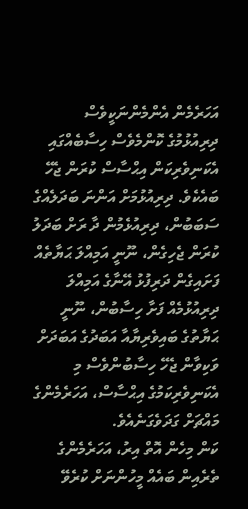އަހަރެމެން އެންމެންނަކީވެސް ދިރިއުޅުމުގެ ކޮންމެވެސް ހިސާބެއްގައި އެކަނިވެރިކަން އިޙްސާސް ކުރަން ޖެހޭ ބައެކެވެ. ދިރިއުޅުމަށް އަންނަ ބަދަލެއްގެ ސަބަބުން، ދިރިއުޅެމުން ދާ ރަށް ބަދަލު ކުރަން ޖެހިގެން، ނޫނީ އަމިއްލަ ޙަޔާތެއް ފަށައިގެން ދަރިފުޅު އޭނާގެ އަމިއްލަ ދިރިއުޅުމެއް ފަށާ ހިސާބުން، ނޫނީ ޙަޔާތުގެ ބައިވެރިޔާއާ އަބަދުގެ އަބަދަށް ވަކިވާން ޖެހޭ ހިސާބުންވެސް މި އެކަނިވެރިކަމުގެ އިޙްސާސް، އަހަރެމެންގެ މައްޗަށް ގަދަވެގަނެއެވެ.
ކަން މިހެން އޮތް އިރު، އަހަރެމެންގެ ތެރެއިން ބައެއް މީހުންނަށް ކުރެވޭ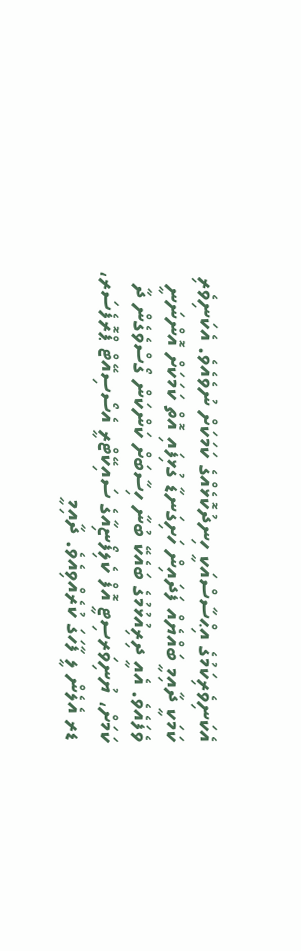އެކަނިވެރިކަމުގެ އިޙްސާސްއަކީ ހިނދުކޮޅެއްގެ ކަމަކަށް ނުވެއެވެ. އެކަނިވެރި ކަމަކީ ދާއިމީ ބައްޔެއް ފަދައިން ހަށިގަނޑާ ގުޅިފައި އޮތް ކަމަކަށް އޮންނަނީ ވެފައެވެ. އެއީ ދިރިއުޅުމުގެ ބައެކޭ ބުނާ ހިސާބަށް ކަންކަން ގޯސްވެގެން ދާ ކަމަށް، ޔުނިވަރސިޓީ އޮފް ކެލިފޯޏިއާގެ ސައިކޭޓްރީ އެސޯސިއޭޓް ޕްރޮފެސަރ، ޑރ އެލެން ލީ ފާހަގަ ކުރެއްވިއެވެ. ދާއިމީ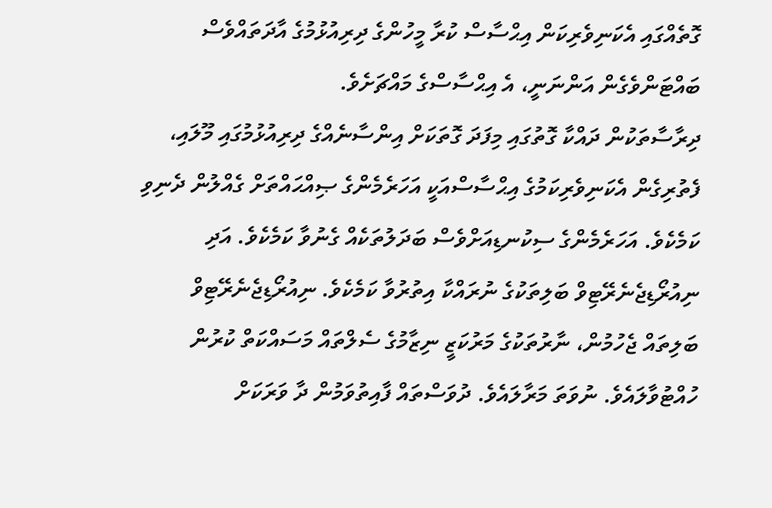ގޮތެއްގައި އެކަނިވެރިކަން އިޙްސާސް ކުރާ މީހުންގެ ދިރިއުޅުމުގެ އާދަތައްވެސް ބައްޓަންވެގެން އަންނަނީ، އެ އިޙްސާސްގެ މައްޗަށެވެ.
ދިރާސާތަކުން ދައްކާ ގޮތުގައި މިފަދަ ގޮތަކަށް އިންސާނެއްގެ ދިރިއުޅުމުގައި މޫލައި، ފެތުރިގެން އެކަނިވެރިކަމުގެ އިޙްސާސްއަކީ އަހަރެމެންގެ ޞިއްޙައްތަށް ގެއްލުން ދެނިވި ކަމެކެވެ. އަހަރެމެންގެ ސިކުނޑިއަށްވެސް ބަދަލުތަކެއް ގެނުވާ ކަމެކެވެ. އަދި ނިއުރޯޑިޖެނެރޭޓިވް ބަލިތަކުގެ ނުރައްކާ އިތުރުވާ ކަމެކެވެ. ނިއުރޯޑިޖެނެރޭޓިވް ބަލިތައް ޖެހުމުން، ނާރުތަކުގެ މަރުކަޒީ ނިޒާމުގެ ސެލްތައް މަސައްކަތް ކުރުން ހުއްޓުވާލައެވެ. ނުވަތަ މަރާލައެވެ. ދުވަސްތައް ފާއިތުވަމުން ދާ ވަރަކަށް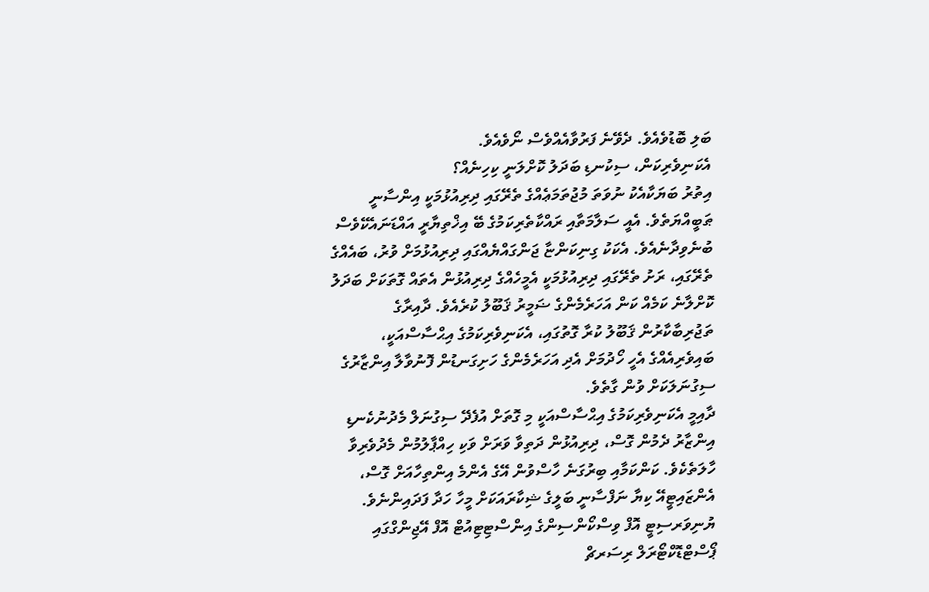ބަލި ބޮޑުވެއެވެ. ދެވޭނެ ފަރުވާއެއްވެސް ނޯވެއެވެ.
އެކަނިވެރިކަން، ސިކުނޑި ބަދަލު ކޮށްލަނީ ކިހިނެއް؟
އިތުރު ބަޔަކާއެކު ނުވަތަ މުޖުތަމަޢެއްގެ ތެރޭގައި ދިރިއުޅުމަކީ އިންސާނީ ޠަބީއްޔަތެވެ. އެއީ ސަލާމަތާއި ރައްކާތެރިކަމުގެ ބޭ އިޚްތިޔާރީ އައްޑަނައެކޭވެސް ބުނެވިދާނެއެވެ. އެކަކު ގިނިކަންޏާ ޖަންގައްޔެއްގައި ދިރިއުޅުމަށް ވުރު، ބައެއްގެ ތެރޭގައި، ރަށު ތެރޭގައި ދިރިއުޅުމަކީ އެމީހެއްގެ ދިރިއުޅުން އެތައް ގޮތަކަށް ބަދަލު ކޮށްލާނެ ކަމެއް ކަން އަހަރެމެންގެ ޟަމީރު ޤަބޫލު ކުރެއެވެ. ދާއިރާގެ ތަޖުރިބާކާރުން ޤަބޫލު ކުރާ ގޮތުގައި، އެކަނިވެރިކަމުގެ އިޙްސާސްއަކީ، ބައިވެރިއެއްގެ އެހީ ހޯދުމަށް އެދި އަހަރެމެންގެ ހަށިގަނޑުން ފޮނުވާލާ އިންޒާރުގެ ސިގުނަލަކަށް ވުން ގާތެވެ.
ދާއިމީ އެކަނިވެރިކަމުގެ އިޙްސާސްއަކީ މި ގޮތަށް އުފެދޭ ސިގުނަލް މެދުނުކެނޑި އިންޒާރު ދެމުން ގޮސް، ދިރިއުޅުން ދަތިވާ ވަރަށް ވަކި ހިއްޕާލުމުން މެދުވެރިވާ ހާލަތެކެވެ. ކަންކަމާއި ބިރުގަނެ ހާސްވުން އޭގެ އެންމެ އިންތިހާއަށް ގޮސް، އެންޒައިޓީއޭ ކިޔާ ނަފްސާނީ ބަލީގެ ޝިކާރައަކަށް މީހާ ހަދާ ފަދައިންނެވެ.
ޔުނިވަރސިޓީ އޮފް ވިސްކޯންސިންގެ އިންސްޓިޓިއުޓް އޮފް އޭޖިންގްގައި ޕޯސްޓްޑޮކްޓޯރަލް ރިސަރޗް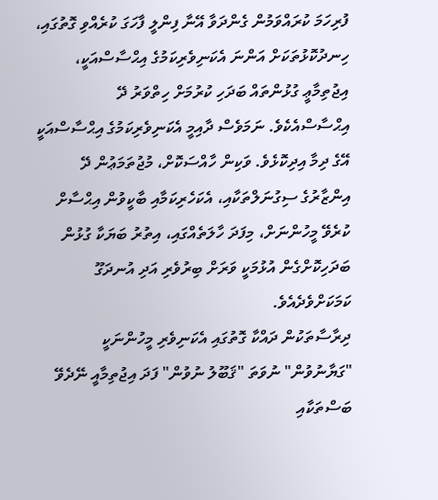ފުރިހަމަ ކުރައްވަމުން ގެންދަވާ އޭނާ ފިންލީ ފާހަގަ ކުރެއްވި ގޮތުގައި، ހިނދުކޮޅުތަކަށް އަންނަ އެކަނިވެރިކަމުގެ އިޙްސާސްއަކީ، އިޖުތިމާޢީ ގުޅުންތައް ބަދަހި ކުރުމަށް ހިތްވަރު ދޭ އިޙްސާސްއެކެވެ. ނަމަވެސް ދާއިމީ އެކަނިވެރިކަމުގެ އިޙްސާސްއަކީ އޭގެ ދިމާ އިދިކޮޅެވެ. ވަކިން ހާއްސަކޮށް، މުޖުތަމަޢުން ދޭ އިންޒާރުގެ ސިގުނަލްތަކާއި، އެކަހެރިކަމާއި ބާކީވުން އިޙްސާށް ކުރެވޭ މީހުންނަށް، މިފަދަ ހާލަތެއްގައި، އިތުރު ބަޔަކާ ގުޅުން ބަދަހިކޮށްގެން އުޅުމަކީ ވަރަށް ބިރުވެރި އަދި އުނދަގޫ ކަމަކަށްވެދެއެވެ.
ދިރާސާތަކުން ދައްކާ ގޮތުގައި އެކަނިވެރި މީހުންނަކީ "ގަޔާނުވުން" ނުވަތަ "ޤަބޫލު ނުވުން" ފަދަ އިޖުތިމާއީ ނޭދެވޭ ބަސްތަކާއި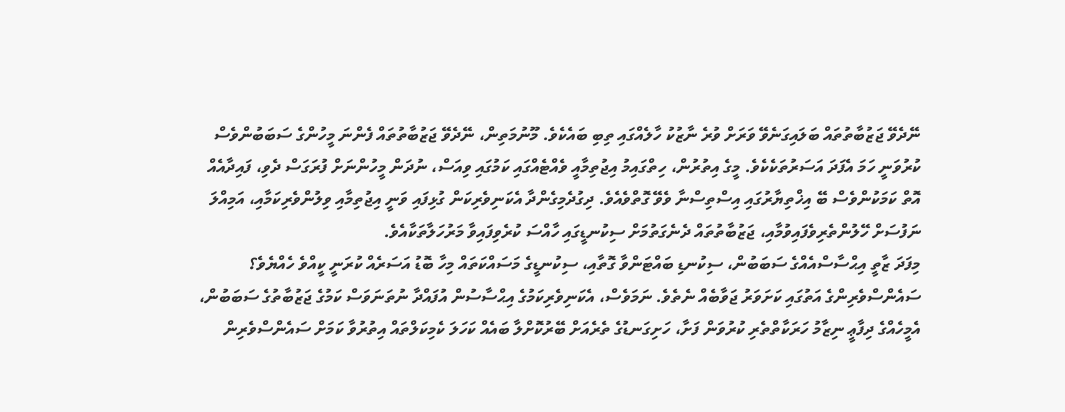ނޭދެވޭ ޖަޒުބާތުތައް ބަލައިގަނެވޭ ވަރަށް ވުރެ ނާޒުކު ހާލެއްގައި ތިބި ބައެކެވެ. މޫނުމަތިން، ނޭދެވޭ ޖަޒުބާތުތައް ފެންނަ މީހުންގެ ސަބަބުންވެސް ކުރުވަނީ ހަމަ އެފަދަ އަސަރުތަކެކެވެ. މީގެ އިތުރުން، ހިތްގައިމު އިޖުތިމާއީ ވެއްޓެއްގައި ކަމުގައި ވިއަސް، ނުދަން މީހުންނަށް ފުރަގަސް ދެވި، ފައިދާއެއް އޮތް ކަމަކުންވެސް ބޭ އިޚްތިޔާރުގައި އިސްތިސްނާ ވެވޭ ގޮތްވެއެވެ. ދިގުދެމިގެންދާ އެކަނިވެރިކަން ގުޅިފައި ވަނީ އިޖުތިމާއި ވިލުންވެރިކަމާއި، އަމިއްލަ ނަފުސަށް ހޭލުންތެރިވެފައިވުމާއި، ޖަޒުބާތުތައް ދެނެގަތުމަށް ސިކުނޑީގައި ހާއްސަ ކުރެވިފައިވާ މަރުހަލާތަކާއެވެ.
މިފަދަ ޒާތީ އިޙްސާސްއެއްގެ ސަބަބުން، ސިކުނޑި ބައްޓަންވާ ގޮތާއި، ސިކުނޑީގެ މަސައްކަތައް މިހާ ބޮޑު އަސަރެއް ކުރަނީ ކީއްވެ ހެއްޔެވެ؟ ސައެންސްވެރިންގެ އަތުގައި ކަށަވަރު ޖަވާބެއް ނެތެވެ. ނަމަވެސް، އެކަނިވެރިކަމުގެ އިޙްސާސުން އުފައްދާ ނުތަނަވަސް ކަމުގެ ޖަޒުބާތުގެ ސަބަބުން، އެމީހެއްގެ ދިފާޢީ ނިޒާމު ހަރަކާތްތެރި ކުރުވަން ފަށާ، ހަށިގަނޑުގެ ތެރެއަށް ބޭރުކޮށްލާ ބައެއް ކަހަލަ ކެމިކަލްތައް އިތުރުވާ ކަމަށް ސައެންސްވެރިން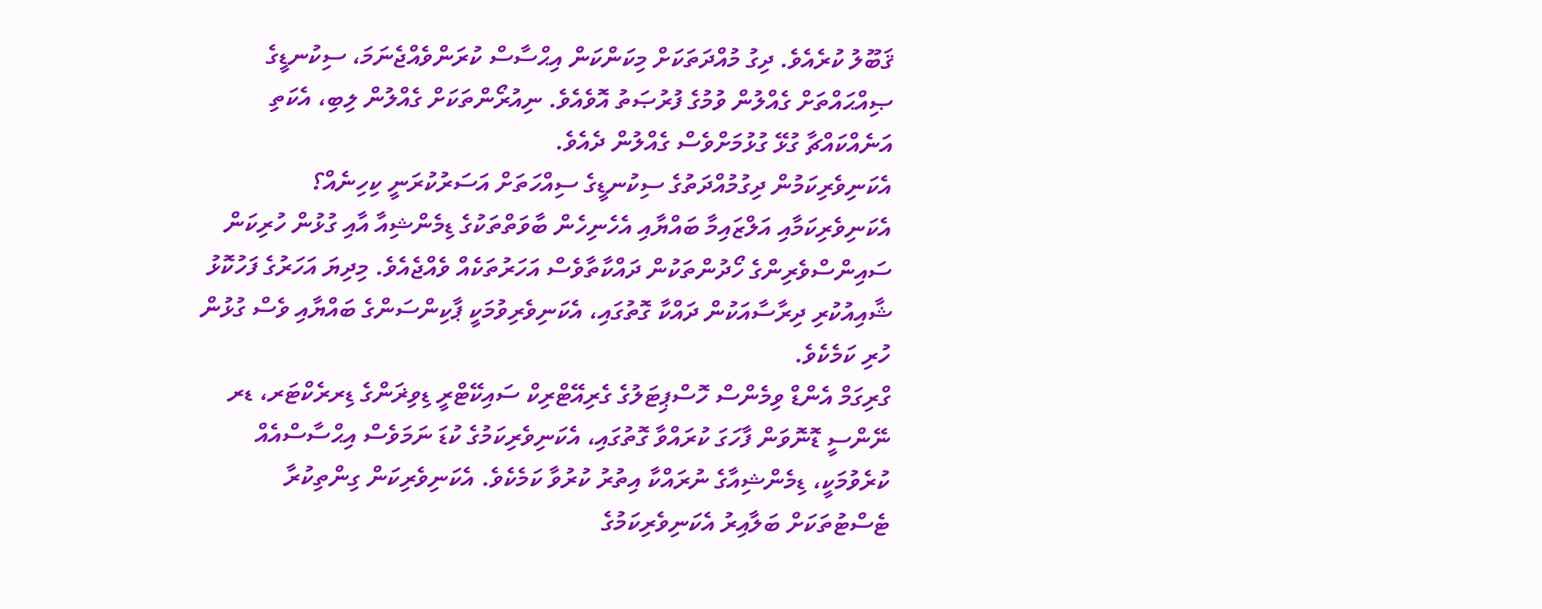ޤަބޫލު ކުރެއެވެ. ދިގު މުއްދަތަކަށް މިކަންކަން އިޙްސާސް ކުރަންވެއްޖެނަމަ، ސިކުނޑީގެ ޞިއްޙައްތަށް ގެއްލުން ވުމުގެ ފުރުޞަތު އޮވެއެވެ. ނިއުރޯންތަކަށް ގެއްލުން ލިބި، އެކަތި އަނެއްކައްޗާ ގުޅޭ ގުޅުމަށްވެސް ގެއްލުން ދެއެވެ.
އެކަނިވެރިކަމުން ދިގުމުއްދަތުގެ ސިކުނޑީގެ ސިއްހަތަށް އަސަރުކުރަނީ ކިހިނެއް؟
އެކަނިވެރިކަމާއި އަލްޒައިމާ ބައްޔާއި އެހެނިހެން ބާވަތްތަކުގެ ޑިމެންޝިއާ އާއި ގުޅުން ހުރިކަން ސައިންސްވެރިންގެ ހޯދުންތަކުން ދައްކާތާވެސް އަހަރުތަކެއް ވެއްޖެއެވެ. މިދިޔަ އަހަރުގެ ފަހުކޮޅު ޝާއިއުކުރި ދިރާސާއަކުން ދައްކާ ގޮތުގައި، އެކަނިވެރިވުމަކީ ޕާކިންސަންގެ ބައްޔާއި ވެސް ގުޅުން ހުރި ކަމެކެވެ.
ގްރިގަމް އެންޑް ވިމެންސް ހޮސްޕިޓަލުގެ ގެރިއޭޓްރިކް ސައިކޭޓްރީ ޑިވިޜަންގެ ޑިރރެކްޓަރ، ޑރ ނޭންސީ ޑޮނޮވަން ފާހަގަ ކުރައްވާ ގޮތުގައި، އެކަނިވެރިކަމުގެ ކުޑަ ނަމަވެސް އިޙްސާސްއެއް ކުރެވުމަކީ، ޑިމެންޝިއާގެ ނުރައްކާ އިތުރު ކުރުވާ ކަމެކެވެ. އެކަނިވެރިކަން ގިންތިކުރާ ޓެސްޓުތަކަށް ބަލާއިރު އެކަނިވެރިކަމުގެ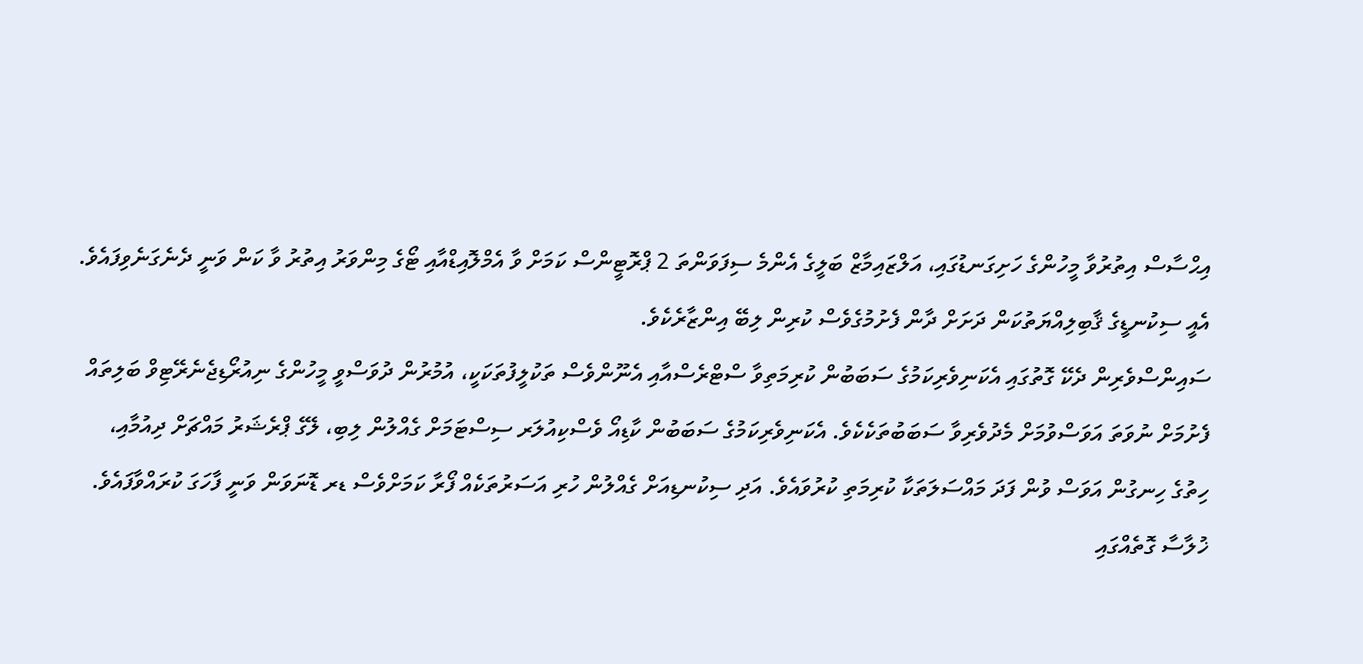އިޙްސާސް އިތުރުވާ މީހުންގެ ހަށިގަނޑުގައި، އަލްޒައިމާޒް ބަލީގެ އެންމެ ސިފަވަންތަ 2 ޕްރޮޓީންސް ކަމަށް ވާ އެމްލޮއިޑްއާއި ޓޯގެ މިންވަރު އިތުރު ވާ ކަން ވަނީ ދެނެގަނެވިފައެވެ. އެއީ ސިކުނޑީގެ ޤާބިލިއްޔަތުކަން ދަށަށް ދާން ފެށުމުގެވެސް ކުރިން ލިބޭ އިންޒާރެކެވެ.
ސައިންސްވެރިން ދެކޭ ގޮތުގައި އެކަނިވެރިކަމުގެ ސަބަބުން ކުރިމަތިވާ ސްޓްރެސްއާއި އެނޫންވެސް ތަކުލީފުތަކަކީ، އުމުރުން ދުވަސްވީ މީހުންގެ ނިއުރޯޑިޖެނެރޭޓިވް ބަލިތައް ފެށުމަށް ނުވަތަ އަވަސްވުމަށް މެދުވެރިވާ ސަބަބުތަކެކެވެ. އެކަނިވެރިކަމުގެ ސަބަބުން ކާޑިއޯ ވެސްކިއުލަރ ސިސްޓަމަށް ގެއްލުން ލިބި، ލޭގެ ޕްރެޝަރު މައްޗަށް ދިއުމާއި، ހިތުގެ ހިނގުން އަވަސް ވުން ފަދަ މައްސަލަތަކާ ކުރިމަތި ކުރުވައެވެ. އަދި ސިކުނޑިއަށް ގެއްލުން ހުރި އަސަރުތަކެއް ފޯރާ ކަމަށްވެސް ޑރ ޑޮނަވަން ވަނީ ފާހަގަ ކުރައްވާފައެވެ.
ޚުލާސާ ގޮތެއްގައި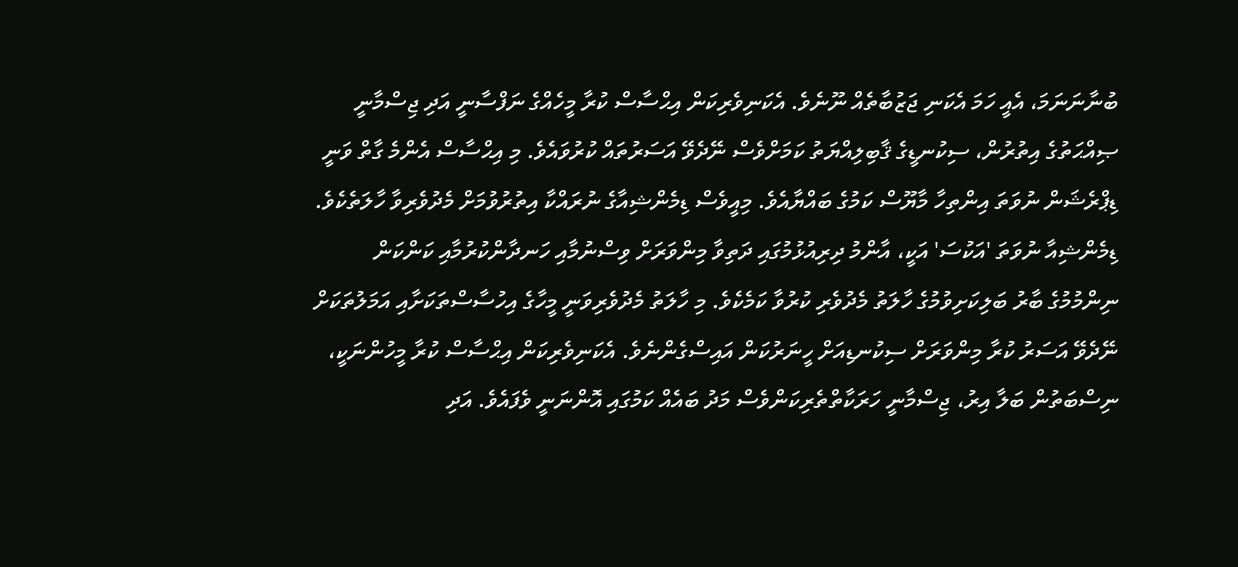ބުނާނަނަމަ، އެއީ ހަމަ އެކަނި ޖަޒުބާތެއް ނޫނެވެ. އެކަނިވެރިކަން އިޙްސާސް ކުރާ މީހެއްގެ ނަފްސާނީ އަދި ޖިސްމާނީ ޞިއްޙަތުގެ އިތުރުން، ސިކުނޑީގެ ޤާބިލިއްޔަތު ކަމަށްވެސް ނޭދެވޭ އަސަރުތައް ކުރުވައެވެ. މި އިޙްސާސް އެންމެ ގާތް ވަނީ ޑިޕްރެޝަން ނުވަތަ އިންތިހާ މާޔޫސް ކަމުގެ ބައްޔާއެވެ. މިއީވެސް ޑިމެންޝިއާގެ ނުރައްކާ އިތުރުވުމަށް މެދުވެރިވާ ހާލަތެކެވެ. ޑިމެންޝިއާ ނުވަތަ 'އަކުސަ' އަކީ، އާންމު ދިރިއުޅުމުގައި ދަތިވާ މިންވަރަށް ވިސްނުމާއި ހަނދާންކުރުމާއި ކަންކަން ނިންމުމުގެ ބާރު ބަލިކަށިވުމުގެ ހާލަތު މެދުވެރި ކުރުވާ ކަމެކެވެ. މި ހާލަތު މެދުވެރިވަނީ މީހާގެ އިހުސާސްތަކަށާއި އަމަލުތަކަށް ނޭދެވޭ އަސަރު ކުރާ މިންވަރަށް ސިކުނޑިއަށް ހީނަރުކަން އައިސްގެންނެވެ. އެކަނިވެރިކަން އިޙްސާސް ކުރާ މީހުންނަކީ، ނިސްބަތުން ބަލާ އިރު، ޖިސްމާނީ ހަރަކާތްތެރިކަންވެސް މަދު ބައެއް ކަމުގައި އޮންނަނީ ވެފައެވެ. އަދި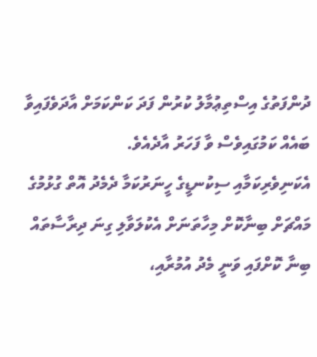ދުންފަތުގެ އިސްތިޢުމާލު ކުރުން ފަދަ ކަންކަމަށް އާދަވެފައިވާ ބައެއް ކަމުގައިވެސް ވާ ފަހަރު އާދެއެވެ.
އެކަނިވެރިކަމާއި ސިކުނޑީގެ ހީނަރުކަމާ ދެމެދު އޮތް ގުޅުމުގެ މައްޗަށް ބިނާކޮށް މިހާތަނަށް އެކުލަވާލި ގިނަ ދިރާސާތައް ބިނާ ކޮށްފައި ވަނީ މެދު އުމުރާއި،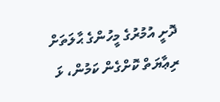ދޮށީ އުމުރުގެ މީހުންގެ ޙާލަތަށް ރިޢާޔަތް ކޮށްގެން ކަމުން، ޅަ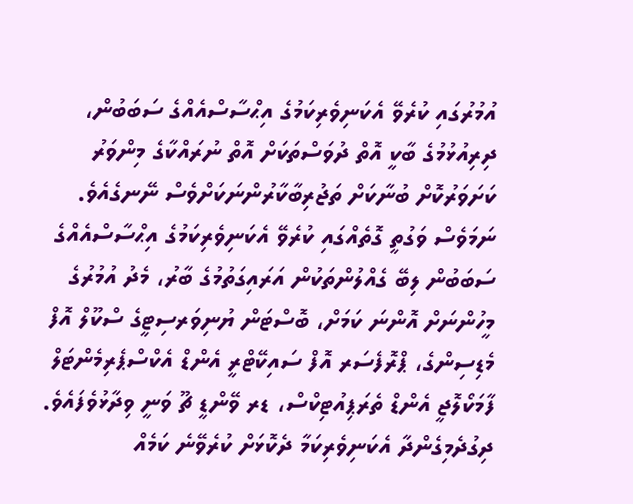އުމުރުގައި ކުރެވޭ އެކަނިވެރިކަމުގެ އިޙްސާސްއެއްގެ ސަބަބުން، ދިރިއުޅުމުގެ ބާކީ އޮތް ދުވަސްތަކަށް އޮތް ނުރައްކާގެ މިންވަރު ކަށަވަރުކޮށް ބުނާކަށް ތަޖުރިބާކާރުންނަކަށްވެސް ނޭނގެއެވެ. ނަމަވެސް ވަގުތީ ގޮތެއްގައި ކުރެވޭ އެކަނިވެރިކަމުގެ އިޙްސާސްއެއްގެ ސަބަބުން ލިބޭ ގެއްލުންތަކުން އަރައިގަތުމުގެ ބާރު، މެދު އުމުރުގެ މީހުންނަށް އޮންނަ ކަމަށް، ބޮސްޓަން ޔުނިވަރސިޓީގެ ސްކޫލް އޮފް މެޑިސިންގެ، ޕްރޮފެސަރ އޮފް ސައިކޭޓްރީ އެންޑް އެކްސްޕެރިމެންޓަލް ފާމަކޯލޮޖީ އެންޑް ތެރަޕިއުޓިކްސް، ޑރ ވޭންޑީ ޗޫ ވަނީ ވިދާޅުވެފައެވެ.
ދިގުދެމިގެންދާ އެކަނިވެރިކަމާ ދެކޮޅަށް ކުރެވޭނެ ކަމެއް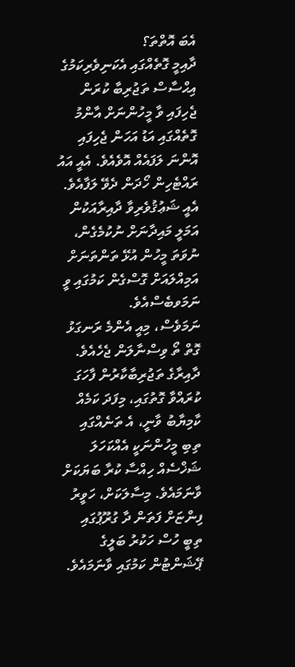އެބަ އޮތްތަ؟
ދާއިމީ ގޮތެއްގައި އެކަނިވެރިކަމުގެ އިޙްސާސް ތަޖުރިބާ ކުރަން ޖެހިފައި ވާ މީހުންނަށް އާންމު ގޮތެއްގައި އަޑު އަހަން ޖެހިފައި އޮންނަ ލަފައެއް އޮވެއެވެ. އެއީ އައު ރައްޓެހިން ހޯދަން ދެވޭ ލަފާއެވެ. އެއީ ޝަޢުޤުވެރިވާ ދާއިރާއަކުން އަމަލީ މައިދާނަށް ނުކުމެގެން، ނުވަތަ މީހުން އުޅޭ ތަންތަނަށް އަމިއްލައަށް ގޮސްގެން ކަމުގައި ވީ ނަމަވބެސްއެވެ.
ނަމަވެސް، މިއީ އެންމެ ރަނގަޅު ގޮތް ތޯ ވިސްނާލަން ޖެހެއެވެ. ދާއިރާގެ ތަޖުރިބާކާރުން ފާހަގަ ކުރައްވާ ގޮތުގައި، މިފަދަ ކަމެއް ކާމިޔާބު ވާނީ، އެ ތަނެއްގައި ތިބި މީހުންނަކީ އެއްކަހަލަ ޝަޚްސެއް ހިއްސާ ކުރާ ބަޔަކަށް ވާނަމައެވެ. މިސާލަކަށް، ހަވީރު ފިންޏަށް ފަތަން ދާ ގުރޫޕުގައި ތިބީ ހުސް ހަކުރު ބަލީގެ ޕޭޝަންޓުން ކަމުގައި ވާނަމައެވެ.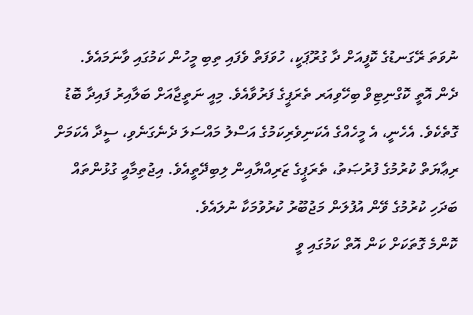ނުވަތަ ރޭގަނޑުގެ ކޮފީއަށް ދާ ގުރޫޕަކީ، ހުވަފަތް ވެފައި ތިބި މީހުން ކަމުގައި ވާނަމައެވެ.
ދެން އޮތީ ކޮގްނިޓިވް ބިހޭވިއަރ ތެރަޕީގެ ފަރުވާއެވެ. މިއީ ނަތީޖާއަށް ބަލާއިރު ފައިދާ ބޮޑު ގޮތެކެވެ. އެހެނީ، އެ މީހެއްގެ އެކަނިވެރިކަމުގެ އަސްލު މައްސަލަ ދެނެގަނެވި، ސީދާ އެކަމަށް ރިޢާޔަތް ކުރުމުގެ ފުރުޞަތު، ތެރަޕީގެ ޒަރިއްޔާއިން ލިބިދޭތީއެވެ. އިޖުތިމާއީ ގުޅުންތައް ބަދަހި ކުރުމުގެ ވޭން އުފުލަން މަޖުބޫރު ކުރުވުމަކާ ނުލައެވެ.
ކޮންމެ ގޮތަކަށް ކަން އޮތް ކަމުގައި ވީ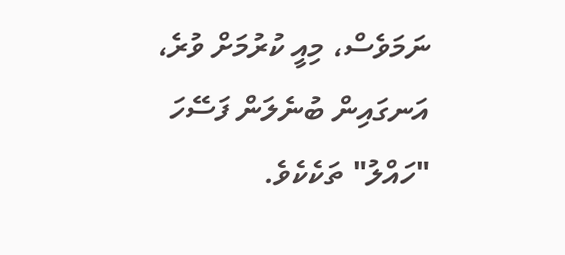ނަމަވެސް، މިއީ ކުރުމަށް ވުރެ، އަނގައިން ބުނެލަން ފަސޭހަ "ހައްލު" ތަކެކެވެ.